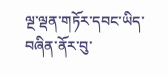ལྔ་ལྡན་གཏོར་དབང་ཡིད་བཞིན་ནོར་བུ་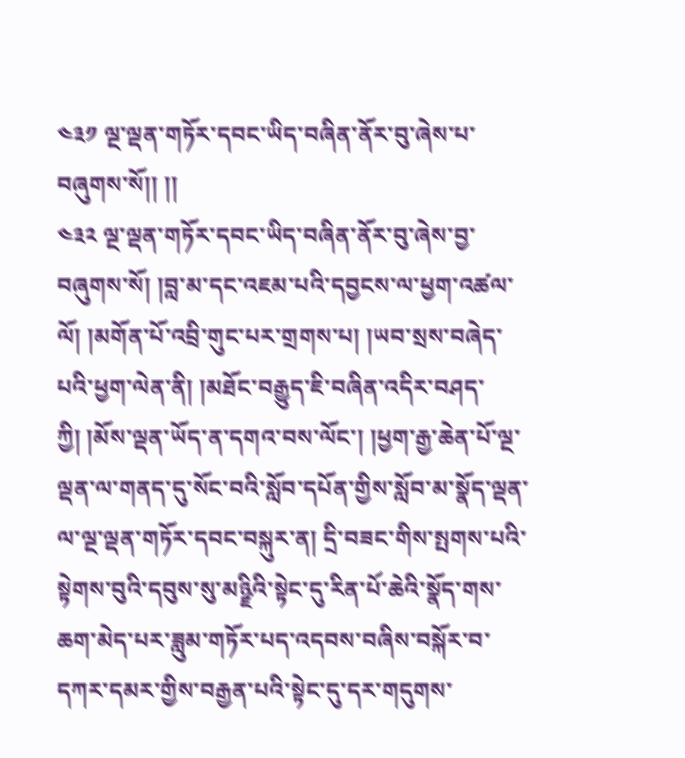༤༣༡ ལྔ་ལྡན་གཏོར་དབང་ཡིད་བཞིན་ནོར་བུ་ཞེས་པ་བཞུགས་སོ།། །།
༤༣༢ ལྔ་ལྡན་གཏོར་དབང་ཡིད་བཞིན་ནོར་བུ་ཞེས་བྱ་བཞུགས་སོ། །བླ་མ་དང་འཇམ་པའི་དབྱངས་ལ་ཕྱག་འཚལ་ལོ། །མགོན་པོ་འབྲི་གུང་པར་གྲགས་པ། །ཡབ་སྲས་བཞེད་པའི་ཕྱག་ལེན་ནི། །མཐོང་བརྒྱུད་ཇི་བཞིན་འདིར་བཤད་ཀྱི། །མོས་ལྡན་ཡོད་ན་དགའ་བས་ལོང་། །ཕྱག་རྒྱ་ཆེན་པོ་ལྔ་ལྡན་ལ་གནད་དུ་སོང་བའི་སློབ་དཔོན་གྱིས་སློབ་མ་སྣོད་ལྡན་ལ་ལྔ་ལྡན་གཏོར་དབང་བསྐུར་ན། དྲི་བཟང་གིས་སྤགས་པའི་སྟེགས་བུའི་དབུས་སུ་མཉྫིའི་སྟེང་དུ་རིན་པོ་ཆེའི་སྣོད་གས་ཆག་མེད་པར་ཟླུམ་གཏོར་པད་འདབས་བཞིས་བསྐོར་བ་དཀར་དམར་གྱིས་བརྒྱན་པའི་སྟེང་དུ་དར་གདུགས་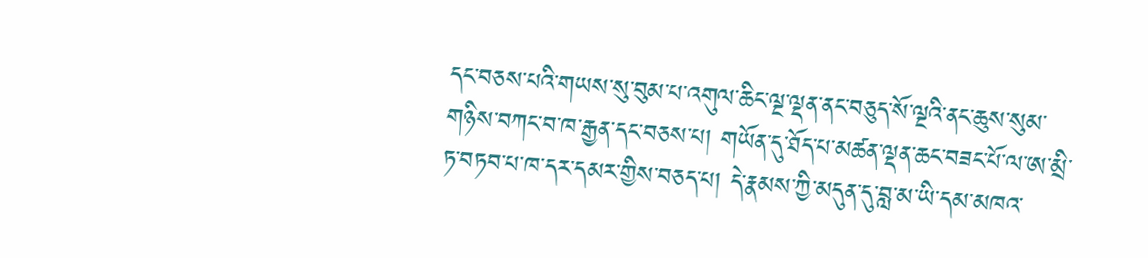དང་བཅས་པའི་གཡས་སུ་བུམ་པ་འགུལ་ཆིང་ལྔ་ལྡན་ནང་བཅུད་སོ་ལྔའི་ནང་ཆུས་སུམ་གཉིས་བཀང་བ་ཁ་རྒྱན་དང་བཅས་པ། གཡོན་དུ་ཐོད་པ་མཚན་ལྡན་ཆང་བཟང་པོ་ལ་ཨ་མྲི་ཏ་བཏབ་པ་ཁ་དར་དམར་གྱིས་བཅད་པ། དེ་རྣམས་ཀྱི་མདུན་དུ་བླ་མ་ཡི་དམ་མཁའ་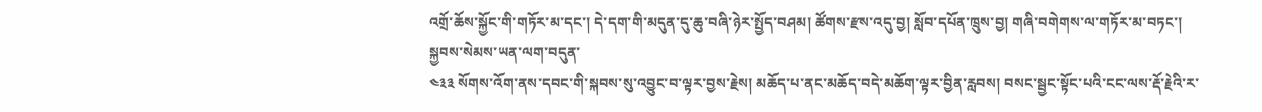འགྲོ་ཆོས་སྐྱོང་གི་གཏོར་མ་དང་། དེ་དག་གི་མདུན་དུ་ཆུ་བཞི་ཉེར་སྤྱོད་བཤམ། ཚོགས་རྫས་འདུ་བྱ། སློབ་དཔོན་ཁྲུས་བྱ། གཞི་བགེགས་ལ་གཏོར་མ་བཏང་། སྐྱབས་སེམས་ཡན་ལག་བདུན་
༤༣༣ སོགས་འོག་ནས་དབང་གི་སྐབས་སུ་འབྱུང་བ་ལྟར་བྱས་རྗེས། མཆོད་པ་ནང་མཆོད་བདེ་མཆོག་ལྟར་བྱིན་རླབས། བསང་སྦྱང་སྟོང་པའི་ངང་ལས་རྡོ་རྗེའི་ར་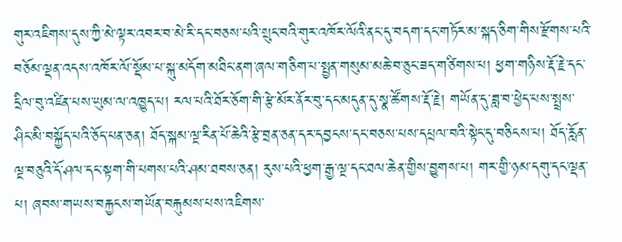གུར་འཇིགས་དུས་ཀྱི་མེ་ལྟར་འབར་བ་མེ་རི་དང་བཅས་པའི་སྲུང་བའི་གུར་འཁོར་ལོའི་ནང་དུ་བདག་དང་གཏོར་མ་སྐད་ཅིག་གིས་རྫོགས་པའི་བཅོམ་ལྡན་འདས་འཁོར་ལོ་སྡོམ་པ་སྐུ་མདོག་མཐིང་ནག་ཞལ་གཅིག་པ་སྤྱན་གསུམ་མཆེ་བ་ཅུང་ཟད་གཙིགས་པ། ཕྱག་གཉིས་རྡོ་རྗེ་དང་དྲིལ་བུ་འཛིན་པས་ཡུམ་ལ་འཁྱུད་པ། རལ་པའི་ཐོར་ཅོག་གི་རྩེ་མོར་ནོར་བུ་དང་མདུན་དུ་སྣ་ཚོགས་རྡོ་རྗེ། གཡོན་དུ་ཟླ་བ་ཕྱེད་པས་སྤྲས་ཤིང་མི་བསྐྱོད་པའི་ཅོད་པན་ཅན། ཐོད་སྐམ་ལྔ་རིན་པོ་ཆེའི་རྩེ་བྲན་ཅན་དར་དབྱངས་དང་བཅས་པས་དཔྲལ་བའི་སྟེང་དུ་བཅིངས་པ། ཐོད་རློན་ལྔ་བཅུའི་དོ་ཤལ་དང་སྟག་གི་པགས་པའི་ཤམ་ཐབས་ཅན། རུས་པའི་ཕྱག་རྒྱ་ལྔ་དང་ཐལ་ཆེན་གྱིས་བྱུགས་པ། གར་གྱི་ཉམ་དགུ་དང་ལྡན་པ། ཞབས་གཡས་བརྐྱངས་གཡོན་བརྐུམས་པས་འཇིགས་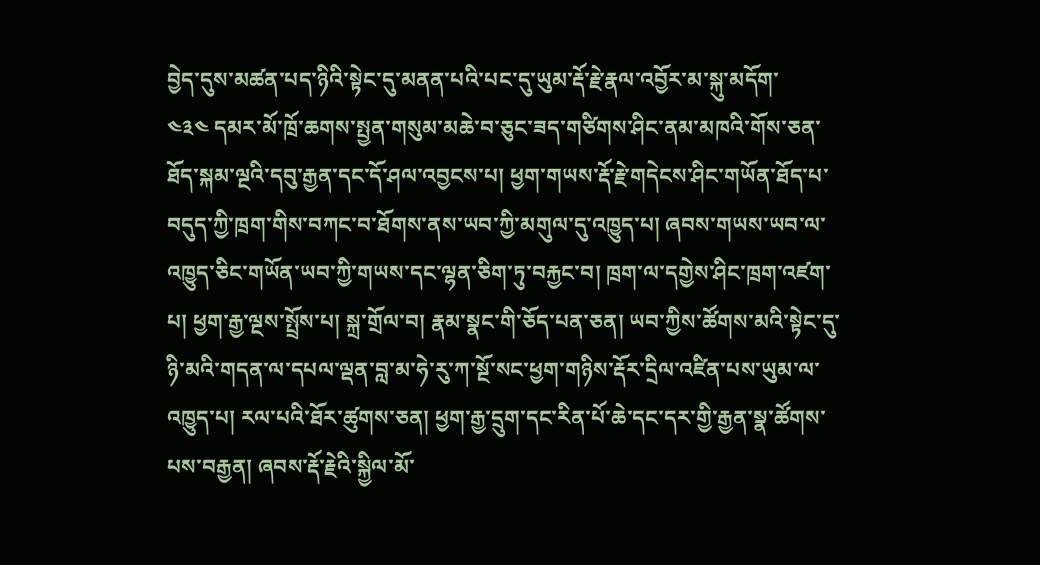བྱེད་དུས་མཚན་པད་ཉིའི་སྟེང་དུ་མནན་པའི་པང་དུ་ཡུམ་རྡོ་རྗེ་རྣལ་འབྱོར་མ་སྐུ་མདོག་
༤༣༤ དམར་མོ་ཁྲོ་ཆགས་སྤྱན་གསུམ་མཆེ་བ་ཅུང་ཟད་གཙིགས་ཤིང་ནམ་མཁའི་གོས་ཅན་ཐོད་སྐམ་ལྔའི་དབུ་རྒྱན་དང་དོ་ཤལ་འབྱངས་པ། ཕྱག་གཡས་རྡོ་རྗེ་གདེངས་ཤིང་གཡོན་ཐོད་པ་བདུད་ཀྱི་ཁྲག་གིས་བཀང་བ་ཐོགས་ནས་ཡབ་ཀྱི་མགུལ་དུ་འཁྱུད་པ། ཞབས་གཡས་ཡབ་ལ་འཁྱུད་ཅིང་གཡོན་ཡབ་ཀྱི་གཡས་དང་ལྷན་ཅིག་ཏུ་བརྐྱང་བ། ཁྲག་ལ་དགྱེས་ཤིང་ཁྲག་འཛག་པ། ཕྱག་རྒྱ་ལྔས་སྤྲོས་པ། སྐྲ་གྲོལ་བ། རྣམ་སྣང་གི་ཅོད་པན་ཅན། ཡབ་ཀྱིས་ཚོགས་མའི་སྟེང་དུ་ཉི་མའི་གདན་ལ་དཔལ་ལྡན་བླ་མ་ཧེ་རུ་ཀ་སྔོ་སང་ཕྱག་གཉིས་རྡོར་དྲིལ་འཛིན་པས་ཡུམ་ལ་འཁྱུད་པ། རལ་པའི་ཐོར་ཚུགས་ཅན། ཕྱག་རྒྱ་དྲུག་དང་རིན་པོ་ཆེ་དང་དར་གྱི་རྒྱན་སྣ་ཚོགས་པས་བརྒྱན། ཞབས་རྡོ་རྗེའི་སྐྱིལ་མོ་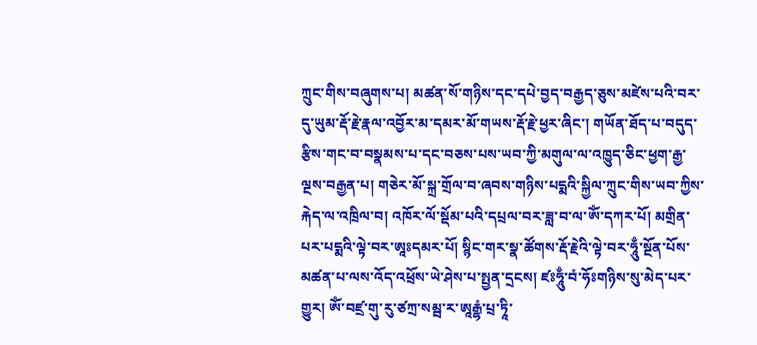ཀྲུང་གིས་བཞུགས་པ། མཚན་སོ་གཉིས་དང་དཔེ་བྱད་བརྒྱད་ཅུས་མཛེས་པའི་བར་དུ་ཡུམ་རྡོ་རྗེ་རྣལ་འབྱོར་མ་དམར་མོ་གཡས་རྡོ་རྗེ་ཕྱར་ཞིང་། གཡོན་ཐོད་པ་བདུད་རྩིས་གང་བ་བསྣམས་པ་དང་བཅས་པས་ཡབ་ཀྱི་མགུལ་ལ་འཁྱུད་ཅིང་ཕྱག་རྒྱ་ལྔས་བརྒྱན་པ། གཅེར་མོ་སྐྲ་གྲོལ་བ་ཞབས་གཉིས་པདྨའི་སྐྱིལ་ཀྲུང་གིས་ཡབ་ཀྱིས་རྐེད་ལ་འཁྲིལ་བ། འཁོར་ལོ་སྡོམ་པའི་དཔྲལ་བར་ཟླ་བ་ལ་ༀ་དཀར་པོ། མགྲིན་པར་པདྨའི་ལྟེ་བར་ཨཱཿདམར་པོ། སྙིང་གར་སྣ་ཚོགས་རྡོ་རྗེའི་ལྟེ་བར་ཧཱུྃ་སྔོན་པོས་མཚན་པ་ལས་འོད་འཕྲོས་ཡེ་ཤེས་པ་སྤྱན་དྲངས། ཛཿཧཱུྃ་བཾ་ཧོཿགཉིས་སུ་མེད་པར་གྱུར། ༀ་བཛྲ་གུ་རུ་ཙཀྲ་སམྦ་ར་ཨཱརྒྷཾ་པྲ་ཏཱི་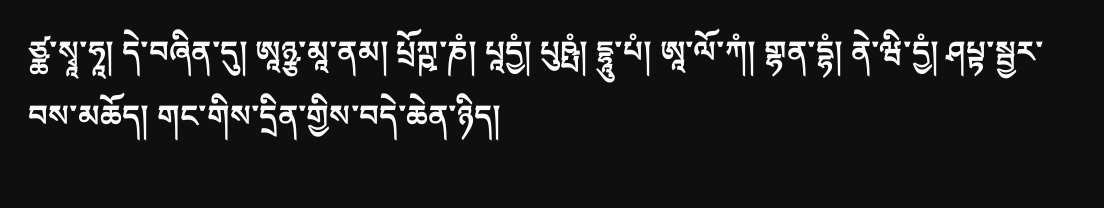ཙྪ་སྭཱ་ཧཱ། དེ་བཞིན་དུ། ཨཱཉྩ་མཱ་ནམ། པྲོཀྵ་ཎཾ། པཱདྱཾ། པུཥྤཾ། དྷཱུ་པཾ། ཨཱ་ལོ་ཀཾ། གྷན་དྷཾ། ནེ་ཝི་དྱཾ། ཤཔྟ་སྦྱར་བས་མཆོད། གང་གིས་དྲིན་གྱིས་བདེ་ཆེན་ཉིད།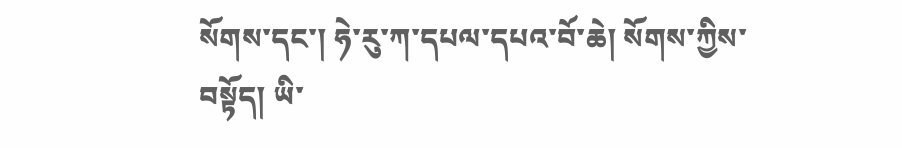སོགས་དང་། ཧེ་རུ་ཀ་དཔལ་དཔའ་བོ་ཆེ། སོགས་ཀྱིས་བསྟོད། ཡི་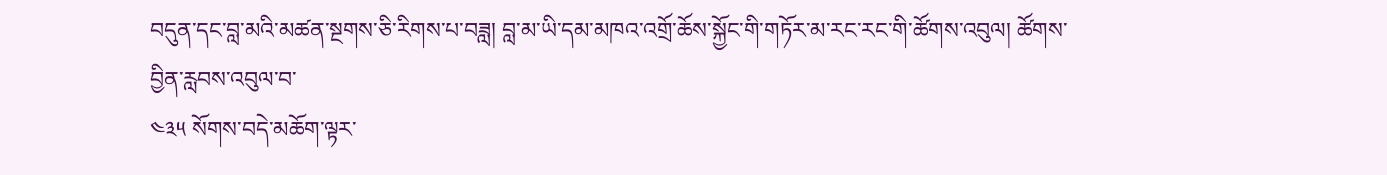བདུན་དང་བླ་མའི་མཚན་སྔགས་ཅི་རིགས་པ་བཟླ། བླ་མ་ཡི་དམ་མཁའ་འགྲོ་ཆོས་སྐྱོང་གི་གཏོར་མ་རང་རང་གི་ཚོགས་འབུལ། ཚོགས་བྱིན་རླབས་འབུལ་བ་
༤༣༥ སོགས་བདེ་མཆོག་ལྟར་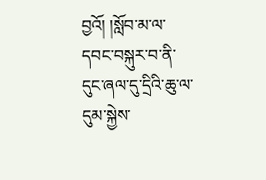བྱའོ། །སློབ་མ་ལ་དབང་བསྐུར་བ་ནི་དུང་ཞལ་དུ་དྲིའི་ཆུ་ལ་དུམ་སྐྱེས་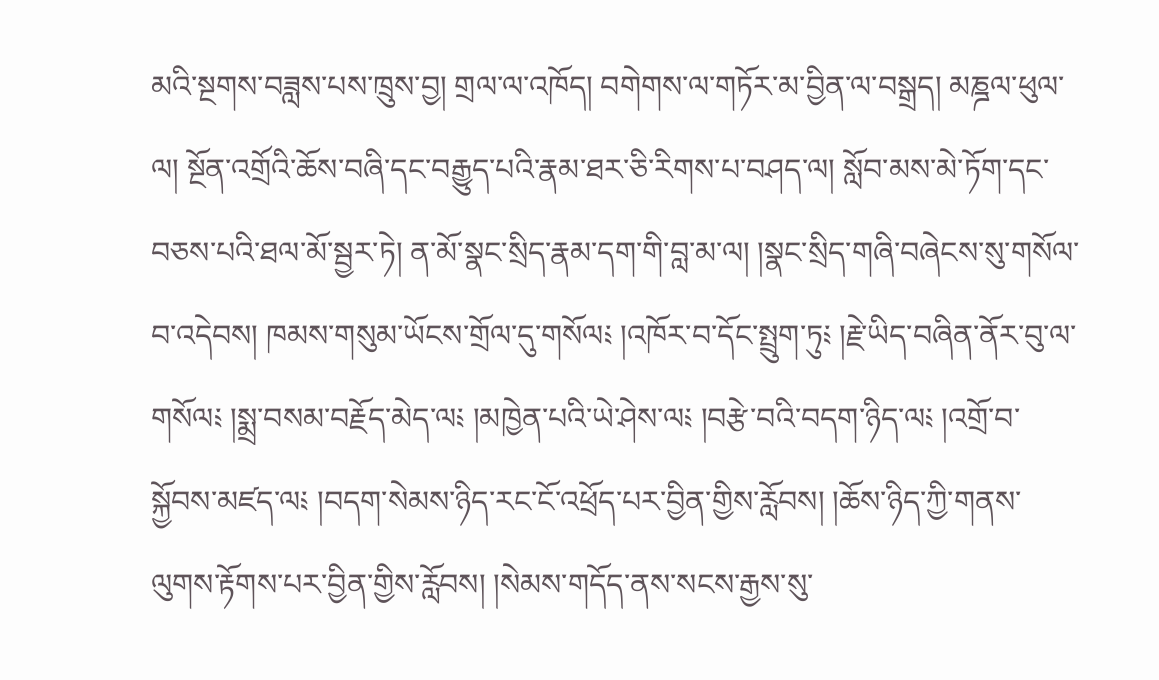མའི་སྔགས་བཟླས་པས་ཁྲུས་བྱ། གྲལ་ལ་འཁོད། བགེགས་ལ་གཏོར་མ་བྱིན་ལ་བསྒྲད། མཎྜལ་ཕུལ་ལ། སྔོན་འགྲོའི་ཆོས་བཞི་དང་བརྒྱུད་པའི་རྣམ་ཐར་ཅི་རིགས་པ་བཤད་ལ། སློབ་མས་མེ་ཏོག་དང་བཅས་པའི་ཐལ་མོ་སྦྱར་ཏེ། ན་མོ་སྣང་སྲིད་རྣམ་དག་གི་བླ་མ་ལ། །སྣང་སྲིད་གཞི་བཞེངས་སུ་གསོལ་བ་འདེབས། ཁམས་གསུམ་ཡོངས་གྲོལ་དུ་གསོལ༴ །འཁོར་བ་དོང་སྤྲུག་ཏུ༴ །རྗེ་ཡིད་བཞིན་ནོར་བུ་ལ་གསོལ༴ །སྨྲ་བསམ་བརྗོད་མེད་ལ༴ །མཁྱེན་པའི་ཡེ་ཤེས་ལ༴ །བརྩེ་བའི་བདག་ཉིད་ལ༴ །འགྲོ་བ་སྐྱོབས་མཛད་ལ༴ །བདག་སེམས་ཉིད་རང་ངོ་འཕྲོད་པར་བྱིན་གྱིས་རློབས། །ཆོས་ཉིད་ཀྱི་གནས་ལུགས་རྟོགས་པར་བྱིན་གྱིས་རློབས། །སེམས་གདོད་ནས་སངས་རྒྱས་སུ་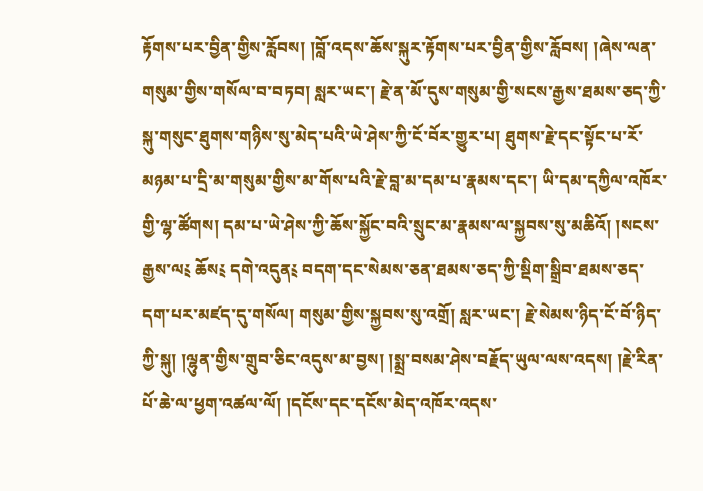རྟོགས་པར་བྱིན་གྱིས་རློབས། །བློ་འདས་ཆོས་སྐུར་རྟོགས་པར་བྱིན་གྱིས་རློབས། །ཞེས་ལན་གསུམ་གྱིས་གསོལ་བ་བཏབ། སླར་ཡང་། རྗེ་ན་མོ་དུས་གསུམ་གྱི་སངས་རྒྱས་ཐམས་ཅད་ཀྱི་སྐུ་གསུང་ཐུགས་གཉིས་སུ་མེད་པའི་ཡེ་ཤེས་ཀྱི་ངོ་བོར་གྱུར་པ། ཐུགས་རྗེ་དང་སྟོང་པ་རོ་མཉམ་པ་དྲི་མ་གསུམ་གྱིས་མ་གོས་པའི་རྗེ་བླ་མ་དམ་པ་རྣམས་དང་། ཡི་དམ་དཀྱིལ་འཁོར་གྱི་ལྷ་ཚོགས། དམ་པ་ཡེ་ཤེས་ཀྱི་ཆོས་སྐྱོང་བའི་སྲུང་མ་རྣམས་ལ་སྐྱབས་སུ་མཆིའོ། །སངས་རྒྱས་ལ༴ ཆོས༴ དགེ་འདུན༴ བདག་དང་སེམས་ཅན་ཐམས་ཅད་ཀྱི་སྡིག་སྒྲིབ་ཐམས་ཅད་དག་པར་མཛད་དུ་གསོལ། གསུམ་གྱིས་སྐྱབས་སུ་འགྲོ། སླར་ཡང་། རྗེ་སེམས་ཉིད་ངོ་བོ་ཉིད་ཀྱི་སྐུ། །ལྷུན་གྱིས་གྲུབ་ཅིང་འདུས་མ་བྱས། །སྨྲ་བསམ་ཤེས་བརྗོད་ཡུལ་ལས་འདས། །རྗེ་རིན་པོ་ཆེ་ལ་ཕྱག་འཚལ་ལོ། །དངོས་དང་དངོས་མེད་འཁོར་འདས་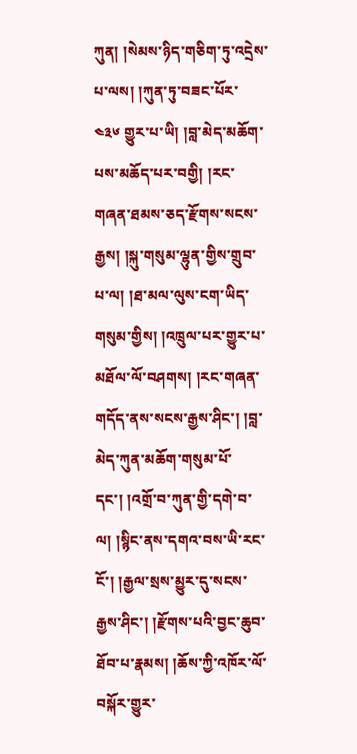ཀུན། །སེམས་ཉིད་གཅིག་ཏུ་འདྲེས་པ་ལས། །ཀུན་ཏུ་བཟང་པོར་
༤༣༦ གྱུར་པ་ཡི། །བླ་མེད་མཆོག་པས་མཆོད་པར་བགྱི། །རང་གཞན་ཐམས་ཅད་རྫོགས་སངས་རྒྱས། །སྐུ་གསུམ་ལྷུན་གྱིས་གྲུབ་པ་ལ། །ཐ་མལ་ལུས་ངག་ཡིད་གསུམ་གྱིས། །འཁྲུལ་པར་གྱུར་པ་མཐོལ་ལོ་བཤགས། །རང་གཞན་གདོད་ནས་སངས་རྒྱས་ཤིང་། །བླ་མེད་ཀུན་མཆོག་གསུམ་པོ་དང་། །འགྲོ་བ་ཀུན་གྱི་དགེ་བ་ལ། །སྙིང་ནས་དགའ་བས་ཡི་རང་ངོ་། །རྒྱལ་སྲས་མྱུར་དུ་སངས་རྒྱས་ཤིང་། །རྫོགས་པའི་བྱང་ཆུབ་ཐོབ་པ་རྣམས། །ཆོས་ཀྱི་འཁོར་ལོ་བསྐོར་གྱུར་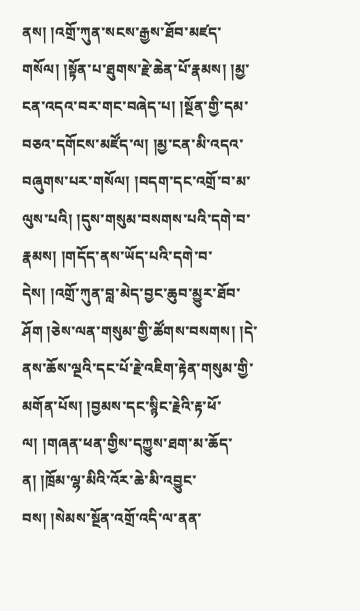ནས། །འགྲོ་ཀུན་སངས་རྒྱས་ཐོབ་མཛད་གསོལ། །སྟོན་པ་ཐུགས་རྗེ་ཆེན་པོ་རྣམས། །མྱ་ངན་འདའ་བར་གང་བཞེད་པ། །སྔོན་གྱི་དམ་བཅའ་དགོངས་མཛོད་ལ། །མྱ་ངན་མི་འདའ་བཞུགས་པར་གསོལ། །བདག་དང་འགྲོ་བ་མ་ལུས་པའི། །དུས་གསུམ་བསགས་པའི་དགེ་བ་རྣམས། །གདོད་ནས་ཡོད་པའི་དགེ་བ་དེས། །འགྲོ་ཀུན་བླ་མེད་བྱང་ཆུབ་མྱུར་ཐོབ་ཤོག །ཅེས་ལན་གསུམ་གྱི་ཚོགས་བསགས། །དེ་ནས་ཆོས་ལྔའི་དང་པོ་རྗེ་འཇིག་རྟེན་གསུམ་གྱི་མགོན་པོས། །བྱམས་དང་སྙིང་རྗེའི་རྟ་ཕོ་ལ། །གཞན་ཕན་གྱིས་དཀྱུས་ཐག་མ་ཆོད་ན། །ཁྲོམ་ལྷ་མིའི་འོར་ཆེ་མི་འབྱུང་བས། །སེམས་སྔོན་འགྲོ་འདི་ལ་ནན་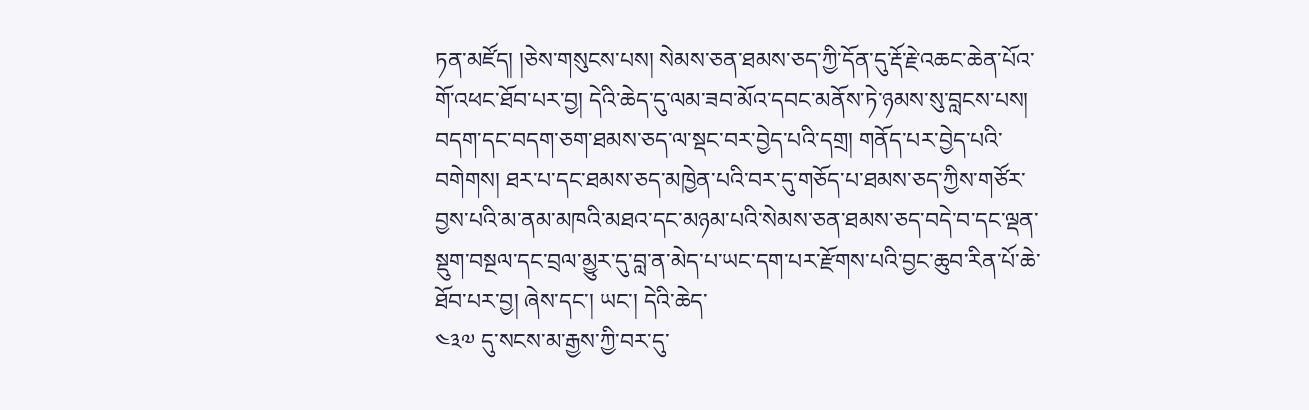ཏན་མཛོད། །ཅེས་གསུངས་པས། སེམས་ཅན་ཐམས་ཅད་ཀྱི་དོན་དུ་རྡོ་རྗེ་འཆང་ཆེན་པོའ་གོ་འཕང་ཐོབ་པར་བྱ། དེའི་ཆེད་དུ་ལམ་ཟབ་མོའ་དབང་མནོས་ཏེ་ཉམས་སུ་བླངས་པས། བདག་དང་བདག་ཅག་ཐམས་ཅད་ལ་སྡང་བར་བྱེད་པའི་དགྲ། གནོད་པར་བྱེད་པའི་བགེགས། ཐར་པ་དང་ཐམས་ཅད་མཁྱེན་པའི་བར་དུ་གཅོད་པ་ཐམས་ཅད་ཀྱིས་གཙོར་བྱས་པའི་མ་ནམ་མཁའི་མཐའ་དང་མཉམ་པའི་སེམས་ཅན་ཐམས་ཅད་བདེ་བ་དང་ལྡན་སྡུག་བསྔལ་དང་བྲལ་མྱུར་དུ་བླ་ན་མེད་པ་ཡང་དག་པར་རྫོགས་པའི་བྱང་ཆུབ་རིན་པོ་ཆེ་ཐོབ་པར་བྱ། ཞེས་དང་། ཡང་། དེའི་ཆེད་
༤༣༧ དུ་སངས་མ་རྒྱས་ཀྱི་བར་དུ་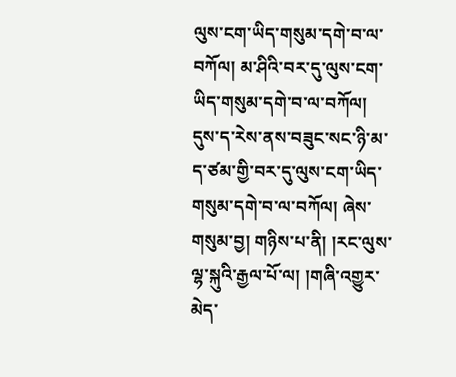ལུས་ངག་ཡིད་གསུམ་དགེ་བ་ལ་བཀོལ། མ་ཤིའི་བར་དུ་ལུས་ངག་ཡིད་གསུམ་དགེ་བ་ལ་བཀོལ། དུས་ད་རེས་ནས་བཟུང་སང་ཉི་མ་ད་ཙམ་གྱི་བར་དུ་ལུས་ངག་ཡིད་གསུམ་དགེ་བ་ལ་བཀོལ། ཞེས་གསུམ་བྱ། གཉིས་པ་ནི། །རང་ལུས་ལྷ་སྐུའི་རྒྱལ་པོ་ལ། །གཞི་འགྱུར་མེད་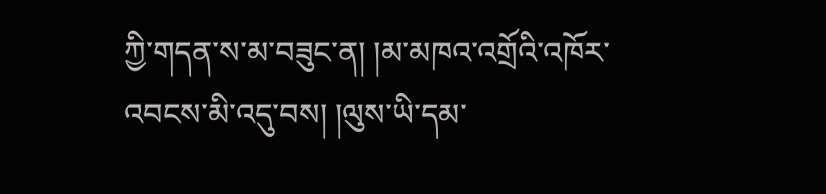ཀྱི་གདན་ས་མ་བཟུང་ན། །མ་མཁའ་འགྲོའི་འཁོར་འབངས་མི་འདུ་བས། །ལུས་ཡི་དམ་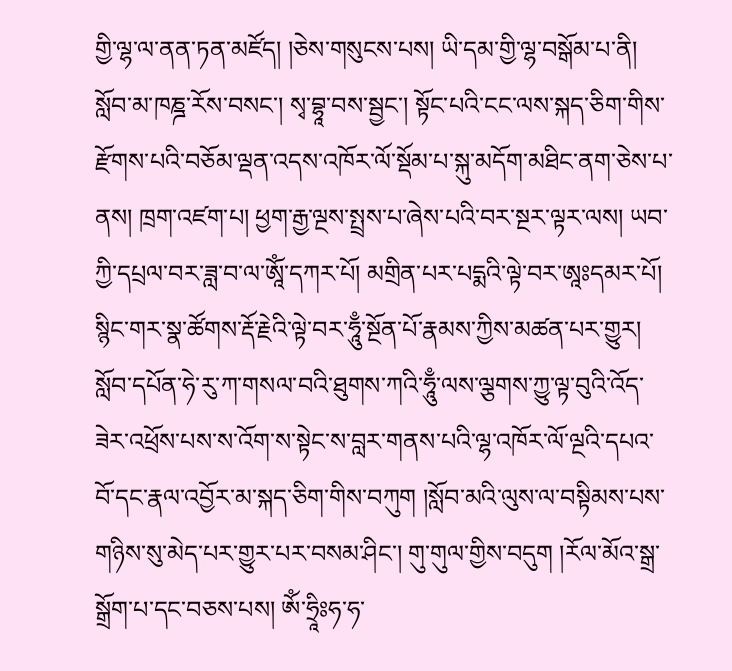གྱི་ལྷ་ལ་ནན་ཏན་མཛོད། །ཅེས་གསུངས་པས། ཡི་དམ་གྱི་ལྷ་བསྒོམ་པ་ནི། སློབ་མ་ཁཎྜ་རོས་བསང་། སྭ་བྷཱ་བས་སྦྱང་། སྟོང་པའི་ངང་ལས་སྐད་ཅིག་གིས་རྫོགས་པའི་བཅོམ་ལྡན་འདས་འཁོར་ལོ་སྡོམ་པ་སྐུ་མདོག་མཐིང་ནག་ཅེས་པ་ནས། ཁྲག་འཛག་པ། ཕྱག་རྒྱ་ལྔས་སྤྲས་པ་ཞེས་པའི་བར་སྔར་ལྟར་ལས། ཡབ་ཀྱི་དཔྲལ་བར་ཟླ་བ་ལ་ཨཱོཾ་དཀར་པོ། མགྲིན་པར་པདྨའི་ལྟེ་བར་ཨཱཿདམར་པོ། སྙིང་གར་སྣ་ཚོགས་རྡོ་རྗེའི་ལྟེ་བར་ཧཱུྃ་སྔོན་པོ་རྣམས་ཀྱིས་མཚན་པར་གྱུར། སློབ་དཔོན་ཧེ་རུ་ཀ་གསལ་བའི་ཐུགས་ཀའི་ཧཱུྃ་ལས་ལྕགས་ཀྱུ་ལྟ་བུའི་འོད་ཟེར་འཕྲོས་པས་ས་འོག་ས་སྟེང་ས་བླར་གནས་པའི་ལྷ་འཁོར་ལོ་ལྔའི་དཔའ་བོ་དང་རྣལ་འབྱོར་མ་སྐད་ཅིག་གིས་བཀུག །སློབ་མའི་ལུས་ལ་བསྟིམས་པས་གཉིས་སུ་མེད་པར་གྱུར་པར་བསམ་ཤིང་། གུ་གུལ་གྱིས་བདུག །རོལ་མོའ་སྒྲ་སྒྲོག་པ་དང་བཅས་པས། ༀ་ཧྲཱིཿཧ་ཧ་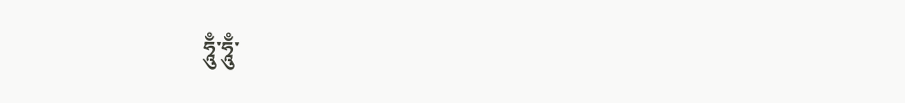ཧཱུྃ་ཧཱུྃ་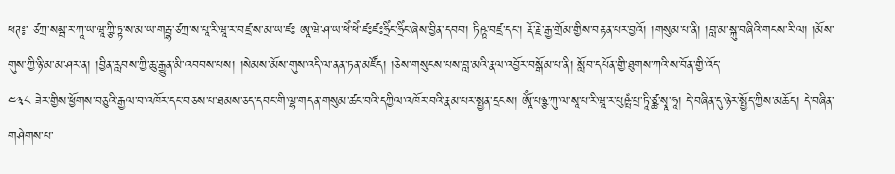ཕཊ༔་ ཙཀྲ་སམྦ་ར་ཀཱ་ཡ་ཝཱ་ཀྩི་ཏྟ་ས་མ་ཡ་གརྦྷ་ཙཀྲ་ས་པཱ་རི་ཝཱ་ར་བཛྲ་ས་མ་ཡ་ཛཿ ཨཱ་ཝེ་ཤ་ཡ་ཕེཾ་ཕེཾ་ཛཿཛཿཧྲིཾང་ཧྲིཾང་ཞེས་བྱིན་དབབ། ཏིཥྛ་བཛྲ་དང་། རྡོ་རྗེ་རྒྱ་གྲོམ་གྱིས་བརྟན་པར་བྱའོ། །གསུམ་པ་ནི། །བླ་མ་སྐུ་བཞིའི་གངས་རི་ལ། །མོས་གུས་ཀྱི་ཉི་མ་མ་ཤར་ན། །བྱིན་རླབས་ཀྱི་ཆུ་རྒྱུན་མི་འབབས་པས། །སེམས་མོས་གུས་འདི་ལ་ནན་ཏན་མཛོད། །ཅེས་གསུངས་པས་བླ་མའི་རྣལ་འབྱོར་བསྒོམ་པ་ནི། སློབ་དཔོན་གྱི་ཐུགས་ཀའི་ས་བོན་གྱི་འོད་
༤༣༨ ཟེར་གྱིས་ཕྱོགས་བཅུའི་རྒྱལ་བ་འཁོར་དང་བཅས་པ་ཐམས་ཅད་དབང་གི་ལྷ་གདན་གསུམ་ཚང་བའི་དཀྱིལ་འཁོར་བའི་རྣམ་པར་སྤྱན་དྲངས། ཨཱོཾ་པཉྩ་ཀུ་ལ་སཱ་པ་རི་ཝཱ་ར་པུཥྤཾ་པྲ་ཏཱི་ཙྪ་སྭཱ་ཧཱ། དེ་བཞིན་དུ་ཉེར་སྤྱོད་ཀྱིས་མཆོད། དེ་བཞིན་གཤེགས་པ་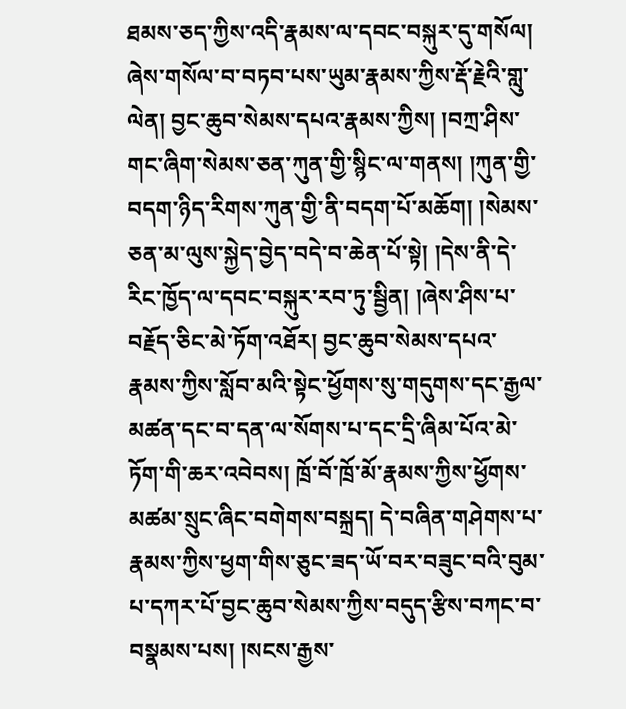ཐམས་ཅད་ཀྱིས་འདི་རྣམས་ལ་དབང་བསྐུར་དུ་གསོལ། ཞེས་གསོལ་བ་བཏབ་པས་ཡུམ་རྣམས་ཀྱིས་རྡོ་རྗེའི་གླུ་ལེན། བྱང་ཆུབ་སེམས་དཔའ་རྣམས་ཀྱིས། །བཀྲ་ཤིས་གང་ཞིག་སེམས་ཅན་ཀུན་གྱི་སྙིང་ལ་གནས། །ཀུན་གྱི་བདག་ཉིད་རིགས་ཀུན་གྱི་ནི་བདག་པོ་མཆོག། །སེམས་ཅན་མ་ལུས་སྐྱེད་བྱེད་བདེ་བ་ཆེན་པོ་སྟེ། །དེས་ནི་དེ་རིང་ཁྱོད་ལ་དབང་བསྐུར་རབ་ཏུ་སྦྱིན། །ཞེས་ཤིས་པ་བརྗོད་ཅིང་མེ་ཏོག་འཐོར། བྱང་ཆུབ་སེམས་དཔའ་རྣམས་ཀྱིས་སློབ་མའི་སྟེང་ཕྱོགས་སུ་གདུགས་དང་རྒྱལ་མཚན་དང་བ་དན་ལ་སོགས་པ་དང་དྲི་ཞིམ་པོའ་མེ་ཏོག་གི་ཆར་འབེབས། ཁྲོ་བོ་ཁྲོ་མོ་རྣམས་ཀྱིས་ཕྱོགས་མཚམ་སྲུང་ཞིང་བགེགས་བསྐྲད། དེ་བཞིན་གཤེགས་པ་རྣམས་ཀྱིས་ཕྱག་གིས་ཅུང་ཟད་ཡོ་བར་བཟུང་བའི་བུམ་པ་དཀར་པོ་བྱང་ཆུབ་སེམས་ཀྱིས་བདུད་རྩིས་བཀང་བ་བསྣམས་པས། །སངས་རྒྱས་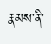རྣམས་ནི་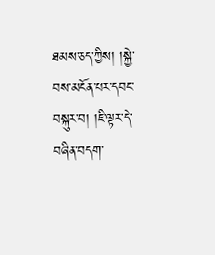ཐམས་ཅད་ཀྱིས། །སྐྱེ་བས་མངོན་པར་དབང་བསྐུར་བ། །ཇི་ལྟར་དེ་བཞིན་བདག་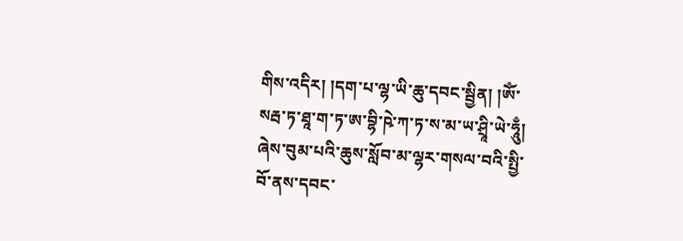གིས་འདིར། །དག་པ་ལྷ་ཡི་ཆུ་དབང་སྦྱིན། །ༀ་སརྦ་ཏ་ཐཱ་ག་ཏ་ཨ་བྷི་ཥེ་ཀ་ཏ་ས་མ་ཡ་ཤྲཱི་ཡེ་ཧཱུྃ། ཞེས་བུམ་པའི་ཆུས་སློབ་མ་ལྷར་གསལ་བའི་སྤྱི་བོ་ནས་དབང་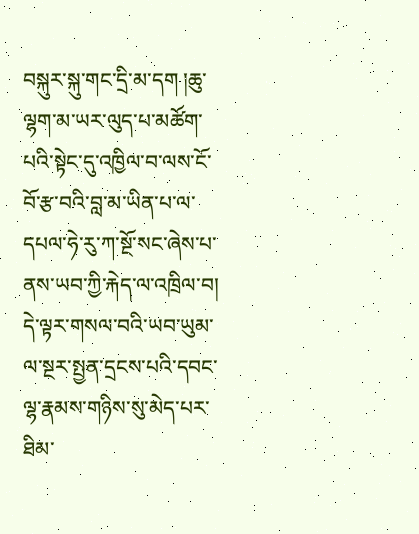བསྐུར་སྐུ་གང་དྲི་མ་དག །ཆུ་ལྷག་མ་ཡར་ལུད་པ་མཚོག་པའི་སྟེང་དུ་འཁྱིལ་བ་ལས་ངོ་བོ་རྩ་བའི་བླ་མ་ཡིན་པ་ལ་དཔལ་ཧེ་རུ་ཀ་སྔོ་སང་ཞེས་པ་ནས་ཡབ་ཀྱི་རྐེད་ལ་འཁྲིལ་བ། དེ་ལྟར་གསལ་བའི་ཡབ་ཡུམ་ལ་སྔར་སྤྱན་དྲངས་པའི་དབང་ལྷ་རྣམས་གཉིས་སུ་མེད་པར་ཐིམ་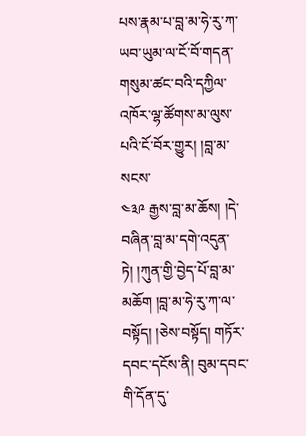པས་རྣམ་པ་བླ་མ་ཧེ་རུ་ཀ་ཡབ་ཡུམ་ལ་ངོ་བོ་གདན་གསུམ་ཚང་བའི་དཀྱིལ་འཁོར་ལྷ་ཚོགས་མ་ལུས་པའི་ངོ་བོར་གྱུར། །བླ་མ་སངས་
༤༣༩ རྒྱས་བླ་མ་ཆོས། །དེ་བཞིན་བླ་མ་དགེ་འདུན་ཏེ། །ཀུན་གྱི་བྱེད་པོ་བླ་མ་མཆོག །བླ་མ་ཧེ་རུ་ཀ་ལ་བསྟོད། །ཅེས་བསྟོད། གཏོར་དབང་དངོས་ནི། བུམ་དབང་གི་དོན་དུ་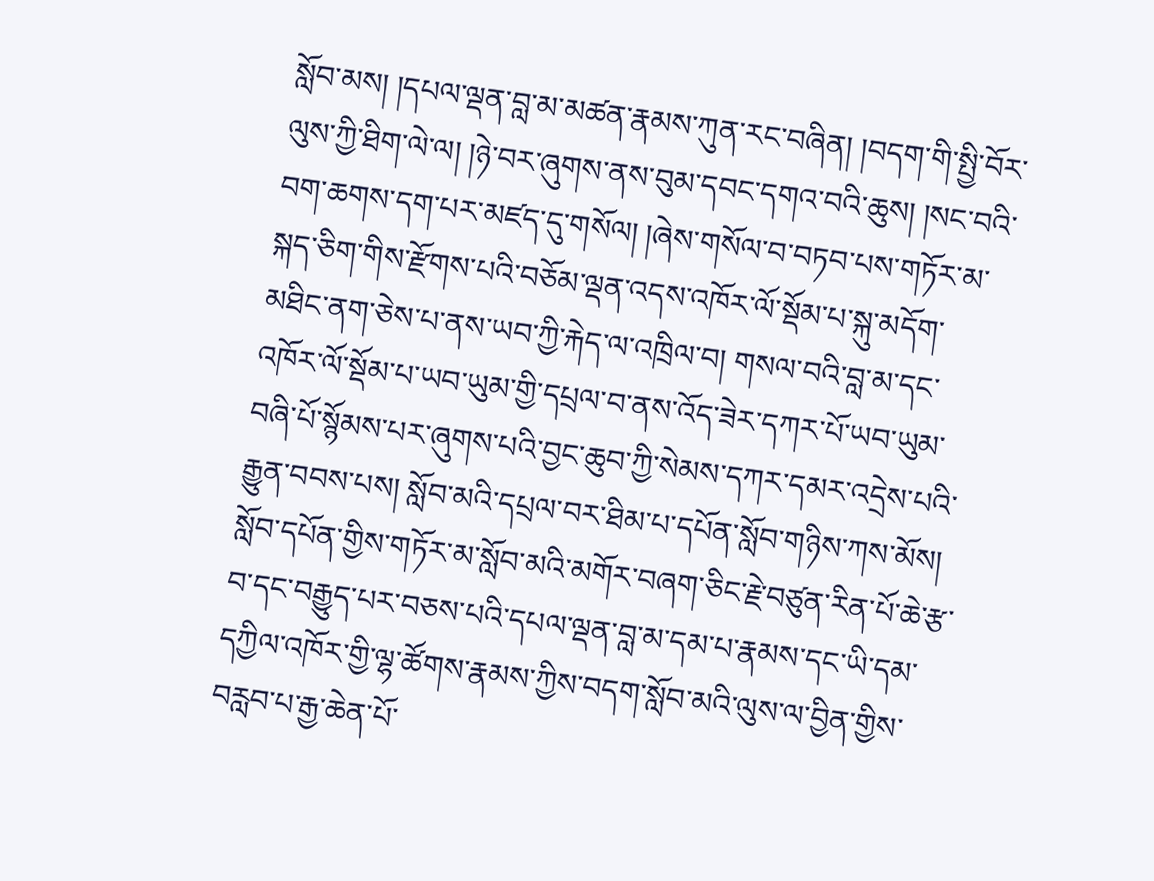སློབ་མས། །དཔལ་ལྡན་བླ་མ་མཚན་རྣམས་ཀུན་རང་བཞིན། །བདག་གི་སྤྱི་བོར་ལུས་ཀྱི་ཐིག་ལེ་ལ། །ཉེ་བར་ཞུགས་ནས་བུམ་དབང་དགའ་བའི་ཆུས། །སང་བའི་བག་ཆགས་དག་པར་མཛད་དུ་གསོལ། །ཞེས་གསོལ་བ་བཏབ་པས་གཏོར་མ་སྐད་ཅིག་གིས་རྫོགས་པའི་བཅོམ་ལྡན་འདས་འཁོར་ལོ་སྡོམ་པ་སྐུ་མདོག་མཐིང་ནག་ཅེས་པ་ནས་ཡབ་ཀྱི་རྐེད་ལ་འཁྲིལ་བ། གསལ་བའི་བླ་མ་དང་འཁོར་ལོ་སྡོམ་པ་ཡབ་ཡུམ་གྱི་དཔྲལ་བ་ནས་འོད་ཟེར་དཀར་པོ་ཡབ་ཡུམ་བཞི་པོ་སྙོམས་པར་ཞུགས་པའི་བྱང་ཆུབ་ཀྱི་སེམས་དཀར་དམར་འདྲེས་པའི་རྒྱུན་བབས་པས། སློབ་མའི་དཔྲལ་བར་ཐིམ་པ་དཔོན་སློབ་གཉིས་ཀས་མོས། སློབ་དཔོན་གྱིས་གཏོར་མ་སློབ་མའི་མགོར་བཞག་ཅིང་རྗེ་བཙུན་རིན་པོ་ཆེ་རྩ་བ་དང་བརྒྱུད་པར་བཅས་པའི་དཔལ་ལྡན་བླ་མ་དམ་པ་རྣམས་དང་ཡི་དམ་དཀྱིལ་འཁོར་གྱི་ལྷ་ཚོགས་རྣམས་ཀྱིས་བདག་སློབ་མའི་ལུས་ལ་བྱིན་གྱིས་བརླབ་པ་རྒྱ་ཆེན་པོ་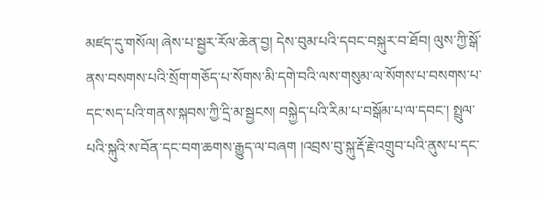མཛད་དུ་གསོལ། ཞེས་པ་སྦྱར་རོལ་ཆེན་བྱ། དེས་བུམ་པའི་དབང་བསྐུར་བ་ཐོབ། ལུས་ཀྱི་སྒོ་ནས་བསགས་པའི་སྲོག་གཅོད་པ་སོགས་མི་དགེ་བའི་ལས་གསུམ་ལ་སོགས་པ་བསགས་པ་དང་སད་པའི་གནས་སྐབས་ཀྱི་དྲི་མ་སྦྱངས། བསྐྱེད་པའི་རིམ་པ་བསྒོམ་པ་ལ་དབང་། སྤྲུལ་པའི་སྐུའི་ས་བོན་དང་བག་ཆགས་རྒྱུད་ལ་བཞག །འབྲས་བུ་སྐུ་རྡོ་རྗེ་འགྲུབ་པའི་ནུས་པ་དང་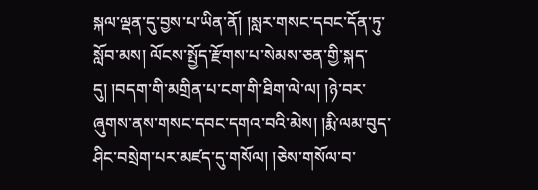སྐལ་ལྡན་དུ་བྱས་པ་ཡིན་ནོ། །སླར་གསང་དབང་དོན་ཏུ་སློབ་མས། ལོངས་སྤྱོད་རྫོགས་པ་སེམས་ཅན་གྱི་སྐད་དུ། །བདག་གི་མགྲིན་པ་ངག་གི་ཐིག་ལེ་ལ། །ཉེ་བར་ཞུགས་ནས་གསང་དབང་དགའ་བའི་མེས། །རྨི་ལམ་བུད་ཤིང་བསྲེག་པར་མཛད་དུ་གསོལ། །ཅེས་གསོལ་བ་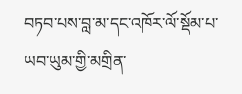བཏབ་པས་བླ་མ་དང་འཁོར་ལོ་སྡོམ་པ་ཡབ་ཡུམ་གྱི་མགྲིན་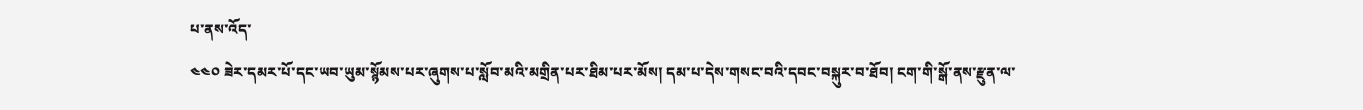པ་ནས་འོད་
༤༤༠ ཟེར་དམར་པོ་དང་ཡབ་ཡུམ་སྙོམས་པར་ཞུགས་པ་སློབ་མའི་མགྲིན་པར་ཐིམ་པར་མོས། དམ་པ་དེས་གསང་བའི་དབང་བསྐུར་བ་ཐོབ། ངག་གི་སྒོ་ནས་རྫུན་ལ་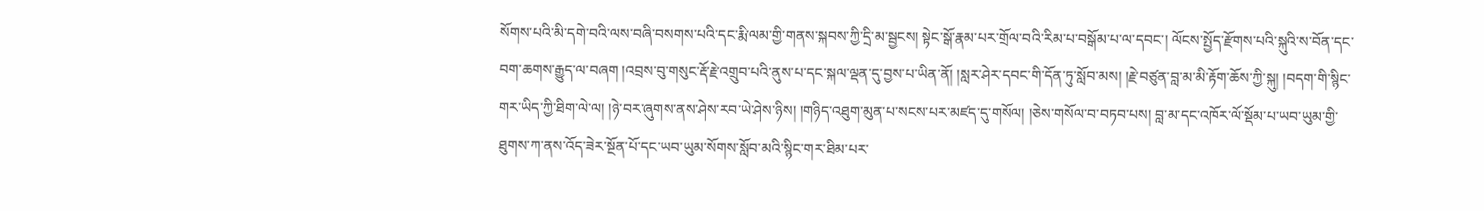སོགས་པའི་མི་དགེ་བའི་ལས་བཞི་བསགས་པའི་དང་རྨི་ལམ་གྱི་གནས་སྐབས་ཀྱི་དྲི་མ་སྦྱངས། སྟེང་སྒོ་རྣམ་པར་གྲོལ་བའི་རིམ་པ་བསྒོམ་པ་ལ་དབང་། ལོངས་སྤྱོད་རྫོགས་པའི་སྐུའི་ས་བོན་དང་བག་ཆགས་རྒྱུད་ལ་བཞག །འབྲས་བུ་གསུང་རྡོ་རྗེ་འགྲུབ་པའི་ནུས་པ་དང་སྐལ་ལྡན་དུ་བྱས་པ་ཡིན་ནོ། །སླར་ཤེར་དབང་གི་དོན་ཏུ་སློབ་མས། །རྗེ་བཙུན་བླ་མ་མི་རྟོག་ཆོས་ཀྱི་སྐུ། །བདག་གི་སྙིང་གར་ཡིད་ཀྱི་ཐིག་ལེ་ལ། །ཉེ་བར་ཞུགས་ནས་ཤེས་རབ་ཡེ་ཤེས་ཉིས། །གཉིད་འཐུག་མུན་པ་སངས་པར་མཛད་དུ་གསོལ། །ཅེས་གསོལ་བ་བཏབ་པས། བླ་མ་དང་འཁོར་ལོ་སྡོམ་པ་ཡབ་ཡུམ་གྱི་ཐུགས་ཀ་ནས་འོད་ཟེར་སྔོན་པོ་དང་ཡབ་ཡུམ་སོགས་སློབ་མའི་སྙིང་གར་ཐིམ་པར་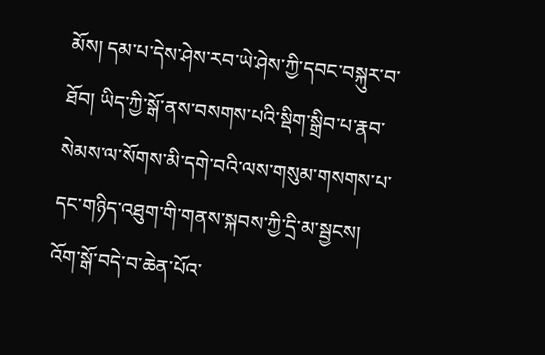མོས། དམ་པ་དེས་ཤེས་རབ་ཡེ་ཤེས་ཀྱི་དབང་བསྐུར་བ་ཐོབ། ཡིད་ཀྱི་སྒོ་ནས་བསགས་པའི་སྡིག་སྒྲིབ་པ་རྣབ་སེམས་ལ་སོགས་མི་དགེ་བའི་ལས་གསུམ་གསགས་པ་དང་གཉིད་འཐུག་གི་གནས་སྐབས་ཀྱི་དྲི་མ་སྦྱངས། འོག་སྒོ་བདེ་བ་ཆེན་པོའ་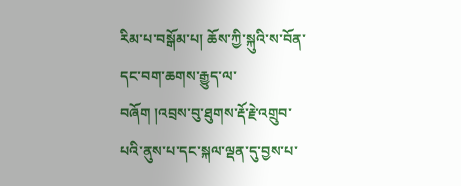རིམ་པ་བསྒོམ་པ། ཆོས་ཀྱི་སྐུའི་ས་བོན་དང་བག་ཆགས་རྒྱུད་ལ་བཞོག །འབྲས་བུ་ཐུགས་རྡོ་རྗེ་འགྲུབ་པའི་ནུས་པ་དང་སྐལ་ལྡན་དུ་བྱས་པ་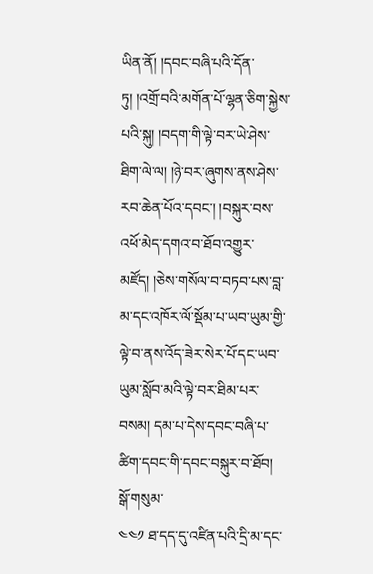ཡིན་ནོ། །དབང་བཞི་པའི་དོན་ཏུ། །འགྲོ་བའི་མགོན་པོ་ལྷན་ཅིག་སྐྱེས་པའི་སྐུ། །བདག་གི་ལྟེ་བར་ཡེ་ཤེས་ཐིག་ལེ་ལ། །ཉེ་བར་ཞུགས་ནས་ཤེས་རབ་ཆེན་པོའ་དབང་། །བསྐུར་བས་འཕོ་མེད་དགའ་བ་ཐོབ་འགྱུར་མཛོད། །ཅེས་གསོལ་བ་བཏབ་པས་བླ་མ་དང་འཁོར་ལོ་སྡོམ་པ་ཡབ་ཡུམ་གྱི་ལྟེ་བ་ནས་འོད་ཟེར་སེར་པོ་དང་ཡབ་ཡུམ་སློབ་མའི་ལྟེ་བར་ཐིམ་པར་བསམ། དམ་པ་དེས་དབང་བཞི་པ་ཚིག་དབང་གི་དབང་བསྐུར་བ་ཐོབ། སྒོ་གསུམ་
༤༤༡ ཐ་དད་དུ་འཛིན་པའི་དྲི་མ་དང་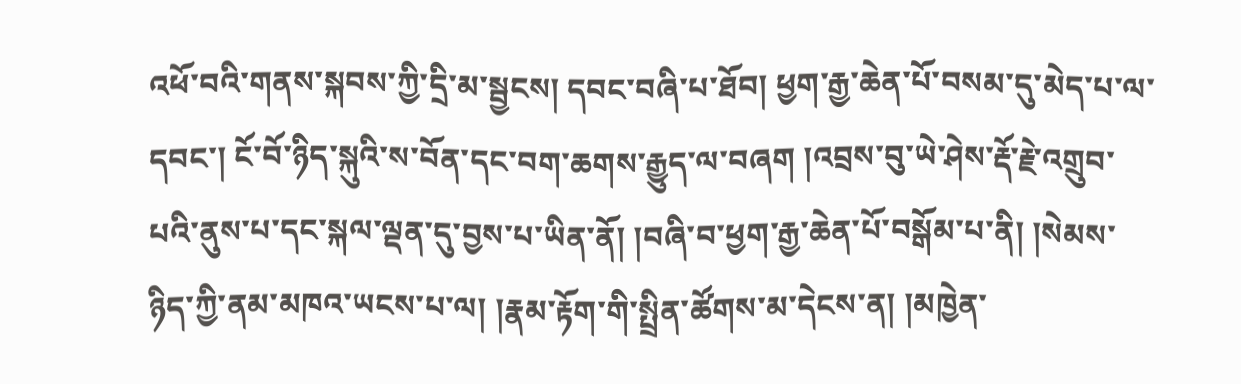འཕོ་བའི་གནས་སྐབས་ཀྱི་དྲི་མ་སྦྱངས། དབང་བཞི་པ་ཐོབ། ཕྱག་རྒྱ་ཆེན་པོ་བསམ་དུ་མེད་པ་ལ་དབང་། ངོ་བོ་ཉིད་སྐུའི་ས་བོན་དང་བག་ཆགས་རྒྱུད་ལ་བཞག །འབྲས་བུ་ཡེ་ཤེས་རྡོ་རྗེ་འགྲུབ་པའི་ནུས་པ་དང་སྐལ་ལྡན་དུ་བྱས་པ་ཡིན་ནོ། །བཞི་བ་ཕྱག་རྒྱ་ཆེན་པོ་བསྒོམ་པ་ནི། །སེམས་ཉིད་ཀྱི་ནམ་མཁའ་ཡངས་པ་ལ། །རྣམ་རྟོག་གི་སྤྲིན་ཚོགས་མ་དེངས་ན། །མཁྱེན་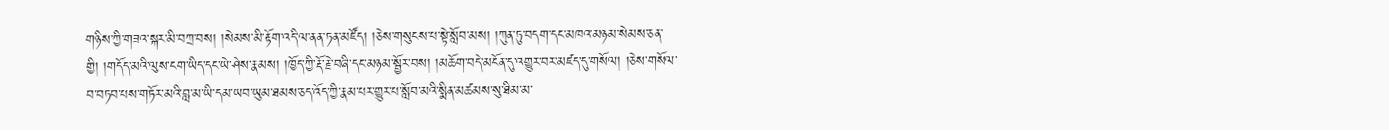གཉིས་ཀྱི་གཟའ་སྐར་མི་བཀྲ་བས། །སེམས་མི་རྟོག་འདི་ལ་ནན་ཏན་མཛོད། །ཅེས་གསུངས་པ་སྟེ་སློབ་མས། །ཀུན་ཏུ་བདག་དང་མཁའ་མཉམ་སེམས་ཅན་གྱི། །གདོད་མའི་ལུས་ངག་ཡིད་དང་ཡེ་ཤེས་རྣམས། །ཁྱོད་ཀྱི་རྡོ་རྗེ་བཞི་དང་མཉམ་སྦྱོར་བས། །མཆོག་བདེ་མངོན་དུ་འགྱུར་བར་མཛད་དུ་གསོལ། །ཅེས་གསོལ་བ་བཏབ་པས་གཏོར་མའི་བླ་མ་ཡི་དམ་ཡབ་ཡུམ་ཐམས་ཅད་འོད་ཀྱི་རྣམ་པར་གྱུར་པ་སློབ་མའི་སྨིན་མཚམས་སུ་ཐིམ་མ་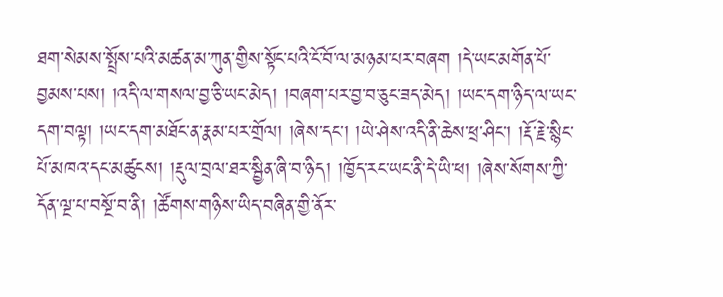ཐག་སེམས་སྤྲོས་པའི་མཚན་མ་ཀུན་གྱིས་སྟོང་པའི་ངོ་བོ་ལ་མཉམ་པར་བཞག །དེ་ཡང་མགོན་པོ་བྱམས་པས། །འདི་ལ་གསལ་བྱ་ཅི་ཡང་མེད། །བཞག་པར་བྱ་བ་ཅུང་ཟད་མེད། །ཡང་དག་ཉིད་ལ་ཡང་དག་བལྟ། །ཡང་དག་མཐོང་ན་རྣམ་པར་གྲོལ། །ཞེས་དང་། །ཡེ་ཤེས་འདི་ནི་ཆེས་ཕྲ་ཤིང་། །རྡོ་རྗེ་སྙིང་པོ་མཁའ་དང་མཚུངས། །རྡུལ་བྲལ་ཐར་སྦྱིན་ཞི་བ་ཉིད། །ཁྱོད་རང་ཡང་ནི་དེ་ཡི་ཕ། །ཞེས་སོགས་ཀྱི་དོན་ལྔ་པ་བསྔོ་བ་ནི། །ཚོགས་གཉིས་ཡིད་བཞིན་གྱི་ནོར་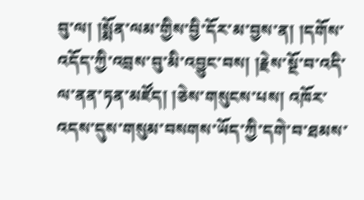བུ་ལ། །སྨོན་ལམ་གྱིས་བྱི་དོར་མ་བྱས་ན། །དགོས་འདོད་ཀྱི་འབྲས་བུ་མི་འབྱུང་བས། །རྗེས་སྔོ་བ་འདི་ལ་ནན་ཏན་མཛོད། །ཅེས་གསུངས་པས། འཁོར་འདས་དུས་གསུམ་བསགས་ཡོད་ཀྱི་དགེ་བ་ཐམས་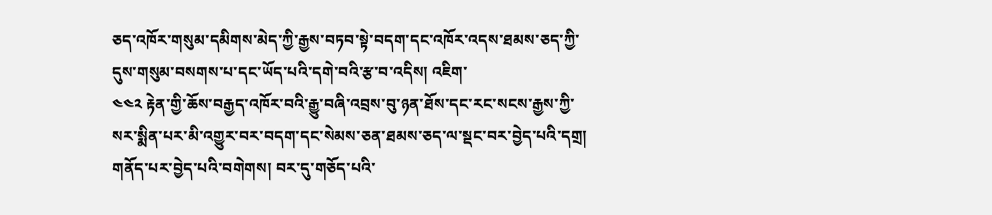ཅད་འཁོར་གསུམ་དམིགས་མེད་ཀྱི་རྒྱས་བཏབ་སྟེ་བདག་དང་འཁོར་འདས་ཐམས་ཅད་ཀྱི་དུས་གསུམ་བསགས་པ་དང་ཡོད་པའི་དགེ་བའི་རྩ་བ་འདིས། འཇིག་
༤༤༢ རྟེན་གྱི་ཆོས་བརྒྱད་འཁོར་བའི་རྒྱུ་བཞི་འབྲས་བུ་ཉན་ཐོས་དང་རང་སངས་རྒྱས་ཀྱི་སར་སྨིན་པར་མི་འགྱུར་བར་བདག་དང་སེམས་ཅན་ཐམས་ཅད་ལ་སྡང་བར་བྱེད་པའི་དགྲ། གནོད་པར་བྱེད་པའི་བགེགས། བར་དུ་གཅོད་པའི་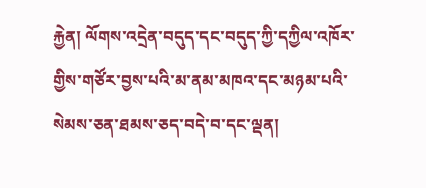རྐྱེན། ལོགས་འདྲེན་བདུད་དང་བདུད་ཀྱི་དཀྱིལ་འཁོར་གྱིས་གཙོར་བྱས་པའི་མ་ནམ་མཁའ་དང་མཉམ་པའི་སེམས་ཅན་ཐམས་ཅད་བདེ་བ་དང་ལྡན།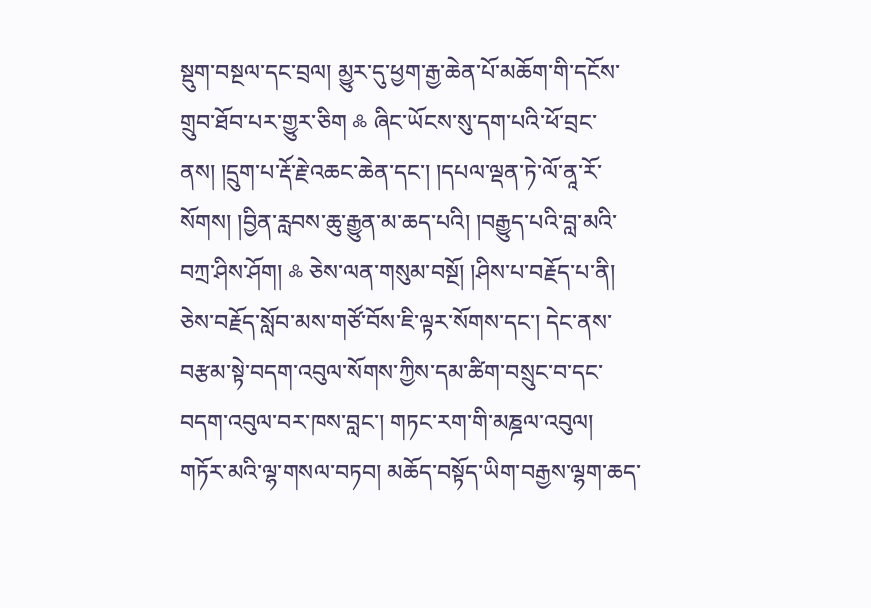སྡུག་བསྔལ་དང་བྲལ། མྱུར་དུ་ཕྱག་རྒྱ་ཆེན་པོ་མཆོག་གི་དངོས་གྲུབ་ཐོབ་པར་གྱུར་ཅིག ༜ ཞིང་ཡོངས་སུ་དག་པའི་ཕོ་བྲང་ནས། །དྲུག་པ་རྡོ་རྗེ་འཆང་ཆེན་དང་། །དཔལ་ལྡན་ཏེ་ལོ་ནཱ་རོ་སོགས། །བྱིན་རླབས་ཆུ་རྒྱུན་མ་ཆད་པའི། །བརྒྱུད་པའི་བླ་མའི་བཀྲ་ཤིས་ཤོག། ༜ ཅེས་ལན་གསུམ་བསྔོ། །ཤིས་པ་བརྗོད་པ་ནི། ཅེས་བརྗོད་སློབ་མས་གཙོ་བོས་ཇི་ལྟར་སོགས་དང་། དེང་ནས་བརྩམ་སྟེ་བདག་འབུལ་སོགས་ཀྱིས་དམ་ཚིག་བསྲུང་བ་དང་བདག་འབུལ་བར་ཁས་བླང་། གཏང་རག་གི་མཎྜལ་འབུལ། གཏོར་མའི་ལྷ་གསལ་བཏབ། མཆོད་བསྟོད་ཡིག་བརྒྱས་ལྷག་ཆད་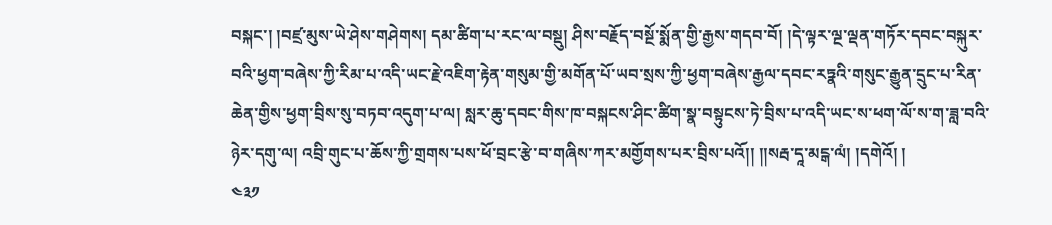བསྐང་། །བཛྲ་མུས་ཡེ་ཤེས་གཤེགས། དམ་ཚིག་པ་རང་ལ་བསྡུ། ཤིས་བརྗོད་བསྔོ་སྨོན་གྱི་རྒྱས་གདབ་བོ། །དེ་ལྟར་ལྔ་ལྡན་གཏོར་དབང་བསྐུར་བའི་ཕྱག་བཞེས་ཀྱི་རིམ་པ་འདི་ཡང་རྗེ་འཇིག་རྟེན་གསུམ་གྱི་མགོན་པོ་ཡབ་སྲས་ཀྱི་ཕྱག་བཞེས་རྒྱལ་དབང་རཏྣའི་གསུང་རྒྱུན་དྲུང་པ་རིན་ཆེན་གྱིས་ཕྱག་བྲིས་སུ་བཏབ་འདུག་པ་ལ། སླར་ཆུ་དབང་གིས་ཁ་བསྐངས་ཤིང་ཚིག་སྣ་བསྟུངས་ཏེ་བྲིས་པ་འདི་ཡང་ས་ཕག་ལོ་ས་ག་ཟླ་བའི་ཉེར་དགུ་ལ། འབྲི་གུང་པ་ཆོས་ཀྱི་གྲགས་པས་ཕོ་བྲང་རྩེ་བ་གཞིས་ཀར་མགྱོགས་པར་བྲིས་པའོ།། །།སརྦ་དཱ་མངྒ་ལཾ། །དགེའོ། །
༤༣༡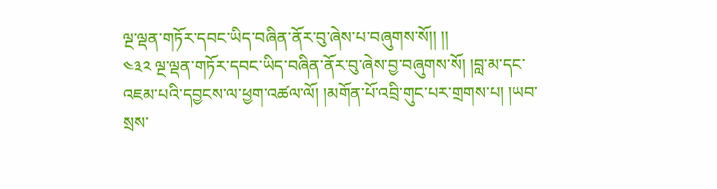ལྔ་ལྡན་གཏོར་དབང་ཡིད་བཞིན་ནོར་བུ་ཞེས་པ་བཞུགས་སོ།། །།
༤༣༢ ལྔ་ལྡན་གཏོར་དབང་ཡིད་བཞིན་ནོར་བུ་ཞེས་བྱ་བཞུགས་སོ། །བླ་མ་དང་འཇམ་པའི་དབྱངས་ལ་ཕྱག་འཚལ་ལོ། །མགོན་པོ་འབྲི་གུང་པར་གྲགས་པ། །ཡབ་སྲས་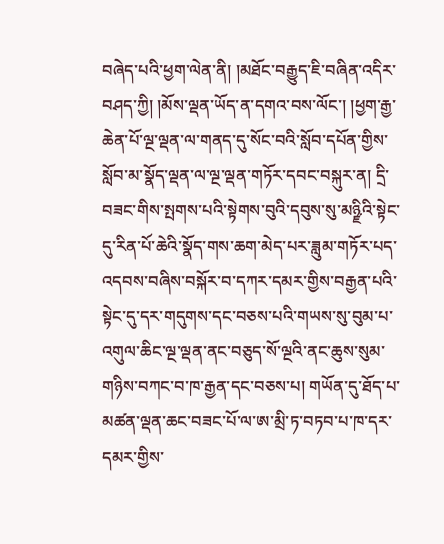བཞེད་པའི་ཕྱག་ལེན་ནི། །མཐོང་བརྒྱུད་ཇི་བཞིན་འདིར་བཤད་ཀྱི། །མོས་ལྡན་ཡོད་ན་དགའ་བས་ལོང་། །ཕྱག་རྒྱ་ཆེན་པོ་ལྔ་ལྡན་ལ་གནད་དུ་སོང་བའི་སློབ་དཔོན་གྱིས་སློབ་མ་སྣོད་ལྡན་ལ་ལྔ་ལྡན་གཏོར་དབང་བསྐུར་ན། དྲི་བཟང་གིས་སྤགས་པའི་སྟེགས་བུའི་དབུས་སུ་མཉྫིའི་སྟེང་དུ་རིན་པོ་ཆེའི་སྣོད་གས་ཆག་མེད་པར་ཟླུམ་གཏོར་པད་འདབས་བཞིས་བསྐོར་བ་དཀར་དམར་གྱིས་བརྒྱན་པའི་སྟེང་དུ་དར་གདུགས་དང་བཅས་པའི་གཡས་སུ་བུམ་པ་འགུལ་ཆིང་ལྔ་ལྡན་ནང་བཅུད་སོ་ལྔའི་ནང་ཆུས་སུམ་གཉིས་བཀང་བ་ཁ་རྒྱན་དང་བཅས་པ། གཡོན་དུ་ཐོད་པ་མཚན་ལྡན་ཆང་བཟང་པོ་ལ་ཨ་མྲི་ཏ་བཏབ་པ་ཁ་དར་དམར་གྱིས་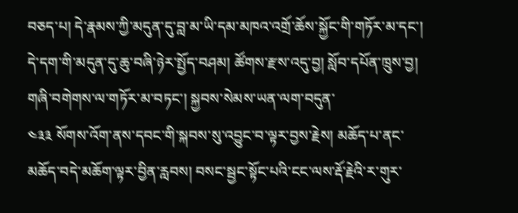བཅད་པ། དེ་རྣམས་ཀྱི་མདུན་དུ་བླ་མ་ཡི་དམ་མཁའ་འགྲོ་ཆོས་སྐྱོང་གི་གཏོར་མ་དང་། དེ་དག་གི་མདུན་དུ་ཆུ་བཞི་ཉེར་སྤྱོད་བཤམ། ཚོགས་རྫས་འདུ་བྱ། སློབ་དཔོན་ཁྲུས་བྱ། གཞི་བགེགས་ལ་གཏོར་མ་བཏང་། སྐྱབས་སེམས་ཡན་ལག་བདུན་
༤༣༣ སོགས་འོག་ནས་དབང་གི་སྐབས་སུ་འབྱུང་བ་ལྟར་བྱས་རྗེས། མཆོད་པ་ནང་མཆོད་བདེ་མཆོག་ལྟར་བྱིན་རླབས། བསང་སྦྱང་སྟོང་པའི་ངང་ལས་རྡོ་རྗེའི་ར་གུར་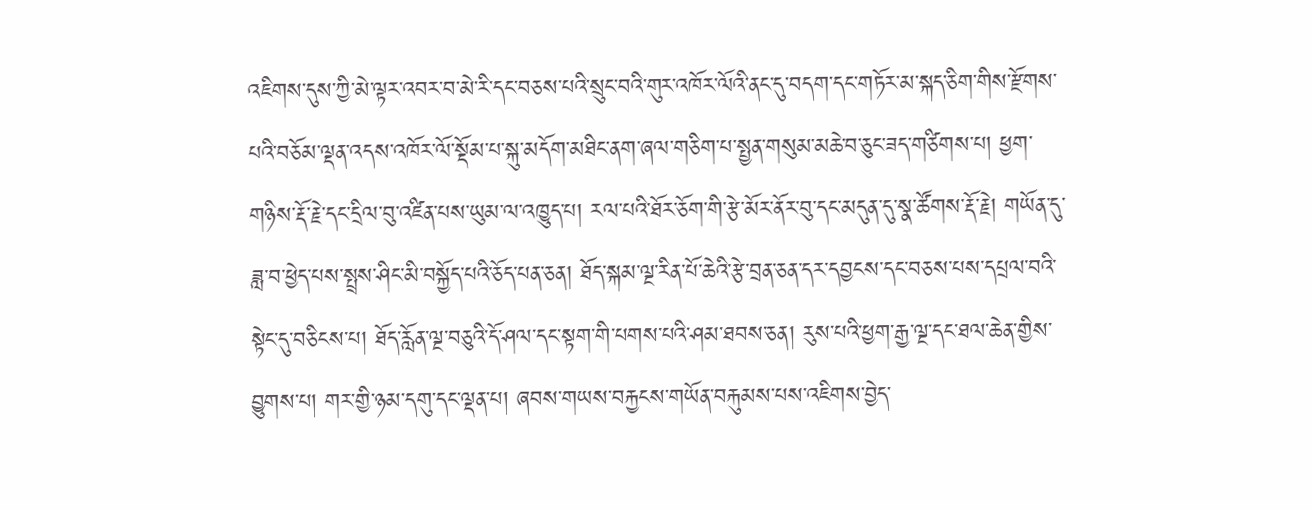འཇིགས་དུས་ཀྱི་མེ་ལྟར་འབར་བ་མེ་རི་དང་བཅས་པའི་སྲུང་བའི་གུར་འཁོར་ལོའི་ནང་དུ་བདག་དང་གཏོར་མ་སྐད་ཅིག་གིས་རྫོགས་པའི་བཅོམ་ལྡན་འདས་འཁོར་ལོ་སྡོམ་པ་སྐུ་མདོག་མཐིང་ནག་ཞལ་གཅིག་པ་སྤྱན་གསུམ་མཆེ་བ་ཅུང་ཟད་གཙིགས་པ། ཕྱག་གཉིས་རྡོ་རྗེ་དང་དྲིལ་བུ་འཛིན་པས་ཡུམ་ལ་འཁྱུད་པ། རལ་པའི་ཐོར་ཅོག་གི་རྩེ་མོར་ནོར་བུ་དང་མདུན་དུ་སྣ་ཚོགས་རྡོ་རྗེ། གཡོན་དུ་ཟླ་བ་ཕྱེད་པས་སྤྲས་ཤིང་མི་བསྐྱོད་པའི་ཅོད་པན་ཅན། ཐོད་སྐམ་ལྔ་རིན་པོ་ཆེའི་རྩེ་བྲན་ཅན་དར་དབྱངས་དང་བཅས་པས་དཔྲལ་བའི་སྟེང་དུ་བཅིངས་པ། ཐོད་རློན་ལྔ་བཅུའི་དོ་ཤལ་དང་སྟག་གི་པགས་པའི་ཤམ་ཐབས་ཅན། རུས་པའི་ཕྱག་རྒྱ་ལྔ་དང་ཐལ་ཆེན་གྱིས་བྱུགས་པ། གར་གྱི་ཉམ་དགུ་དང་ལྡན་པ། ཞབས་གཡས་བརྐྱངས་གཡོན་བརྐུམས་པས་འཇིགས་བྱེད་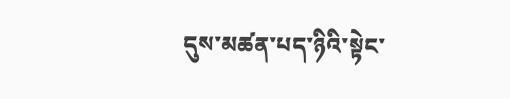དུས་མཚན་པད་ཉིའི་སྟེང་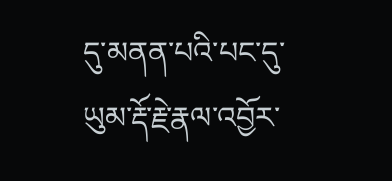དུ་མནན་པའི་པང་དུ་ཡུམ་རྡོ་རྗེ་རྣལ་འབྱོར་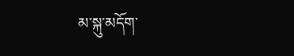མ་སྐུ་མདོག་